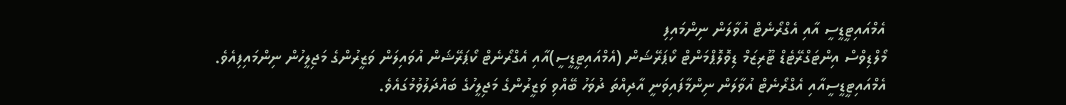އެމްއައިޓީޑީސީ އާއި އެގްރޯނެޓް އުވާލަން ނިންމައިފި
މޯލްޑިވްސް އިންޓަގްރޭޓެޑް ޓޫރިޒަމް ޑިވޮލޮޕްމަންޓް ކޯޕަރޭޝަން (އެމްއައިޓީޑީސީ)އާއި އެގްރޯނެޓް ކޯޕަރޭޝަން އުވައިލަން ވަޒީރުންގެ މަޖިލީހުން ނިންމައިފިއެވެ.
އެމްއައިޓީޑީސީއާއި އެގްރޯނެޓް އުވާލަން ނިންމާފައިވަނީ އާދިއްތަ ދުވަހު ބޭއްވި ވަޒީރުންގެ މަޖިލީހުގެ ބައްދަލުވުމުގައެވެ.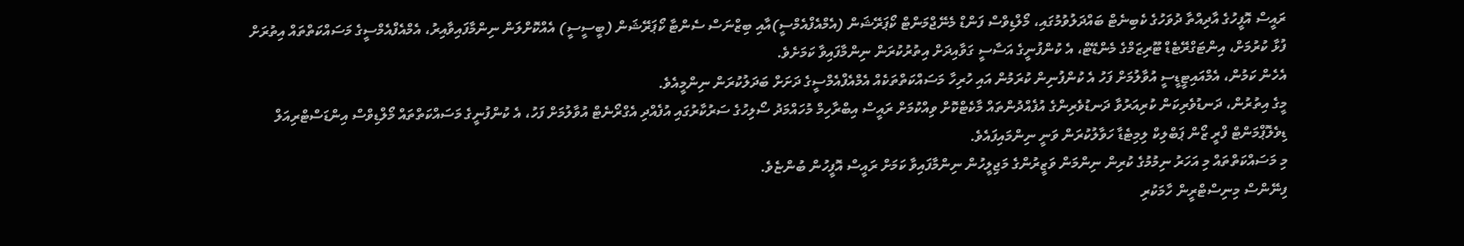ރައީސް އޮފީހުގެ އާދިއްތާ ދުވަހުގެ ކެބިނެޓް ބައްދަލުވުމުގައި، މޯލްޑިވްސް ފަންޑް މެނޭޖްމަންޓް ކޯޕަރޭޝަން (އެމްއެފްއެމްސީ)އާއި ބިޒްނަސް ސެންޓާ ކޯޕަރޭޝަން (ބީސީސީ) އެއްކޮށްލަން ނިންމާފައިވާއިރު، އެމްއެފްއެމްސީގެ މަސައްކަތްތައް އިތުރަށް ފުޅާ ކުރުމަށް، އިންޓަގްރޭޓެޑް ޓޫރިޒަމްގެ މެންޑޭޓް، އެ ކުންފުނީގެ އަސާސީ ގަވާއިދަށް އިތުރުކުރަން ނިންމާފައިވާ ކަމަށެވެ.
އެހެން ކަމުން، އެމްއައިޓީޑީސީ އުވާލުމަށް ފަހު އެ ކުންފުނިން ކުރަމުން އައި ހުރިހާ މަސައްކަތްތަކެއް އެމްއެފްއެމްސީގެ ދަށަށް ބަދަލުކުރަން ނިންމީއެވެ.
މީގެ އިތުރުން، ދަނޑުވެރިކަން ކުރިއަރުވާ ދަނޑުވެރިންގެ އުފެއްދުންތައް މާކެޓްކޮށް ވިއްކުމަށް ރައީސް އިބްރާހިމް މުހައްމަދު ސޯލިހުގެ ސަރުކާރުގައި އުފެއްދި އެގްރޯނެޓް އުވާލުމަށް ފަހު، އެ ކުންފުނީގެ މަސައްކަތްތައް މޯލްޑިވްސް އިންޑަސްޓްރިއަލް ޑިވެލޮޕްމަންޓް ފްރީ ޒޯން ޕަބްލިކް ލިމިޓެޑާ ހަވާލުކުރަން ވަނީ ނިންމައިފައެވެ.
މި މަސައްކަތްތައް މި އަހަރު ނިމުމުގެ ކުރިން ނިންމަން ވަޒީރުންގެ މަޖިލީހުން ނިންމާފައިވާ ކަމަށް ރައީސް އޮފީހުން ބުންޏެވެ.
ފިނޭންސް މިނިސްޓްރީން ހާމަކުރި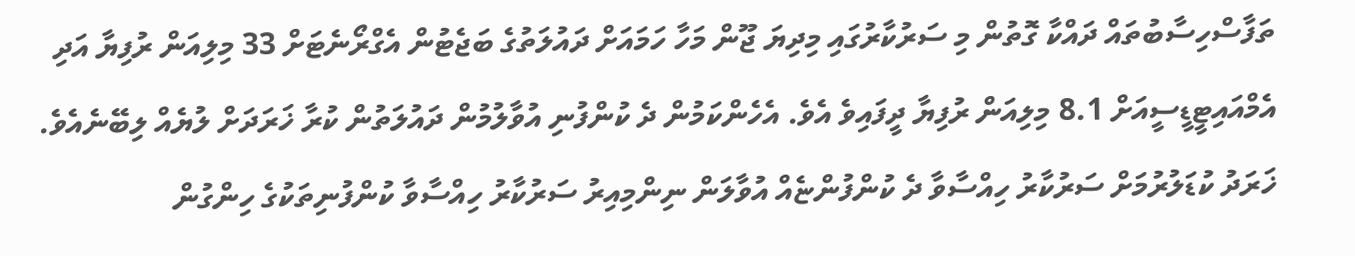ތަފާސްހިސާބުތައް ދައްކާ ގޮތުން މި ސަރުކާރުގައި މިދިޔަ ޖޫން މަހާ ހަމައަށް ދައުލަތުގެ ބަޖެޓުން އެގްރޯނެޓަށް 33 މިލިއަން ރުފިޔާ އަދި އެމްއައިޓީޑީސީއަށް 8.1 މިލިއަން ރުފިޔާ ދީފައިވެ އެވެ. އެހެންކަމުން ދެ ކުންފުނި އުވާލުމުން ދައުލަތުން ކުރާ ޚަރަދަށް ލުޔެއް ލިބޭނެއެވެ.
ޚަރަދު ކުޑަލުރުމަށް ސަރުކާރު ހިއްސާވާ ދެ ކުންފުންޏެއް އުވާލަން ނިންމިއިރު ސަރުކާރު ހިއްސާވާ ކުންފުނިތަކުގެ ހިންގުން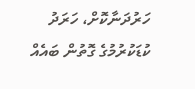ހަރުދަނާކޮށް، ހަރަދު ކުޑަކުރުމުގެ ގޮތުން ބައެއް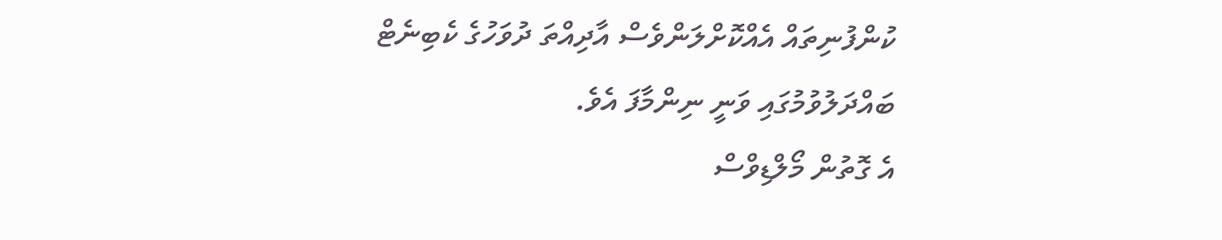ކުންފުނިތައް އެއްކޮށްލަންވެސް އާދިއްތަ ދުވަހުގެ ކެބިނެޓް ބައްދަލުވުމުގައި ވަނީ ނިންމާފަ އެވެ.
އެ ގޮތުން މޯލްޑިވްސް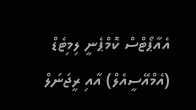އެއާޕޯޓްސް ކޮމްޕެނީ ލިމިޓެޑް (އެމްއޭސީއެލް) އާއި ރީޖަނަލް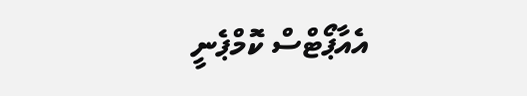އެއާޕޯޓްސް ކޮމްޕެނީ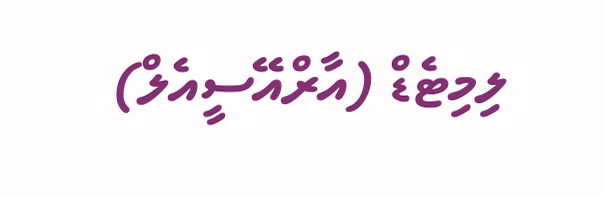ލިމިޓެޑް (އާރްއޭސީއެލް)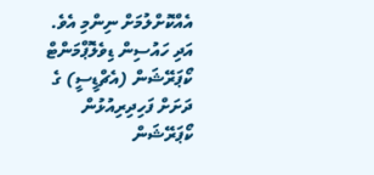އެއްކޮށްލުމަށް ނިންމި އެވެ. އަދި ހައުސިން ޑިވެލޮޕްމަންޓް ކޯޕަރޭޝަން (އެޗްޑީސީ) ގެ ދަށަށް ފަހިދިރިއުޅުން ކޯޕަރޭޝަން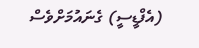(އެފްޑީސީ) ގެނައުމަށްވެސް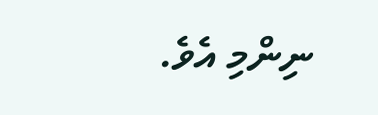ނިންމި އެވެ.